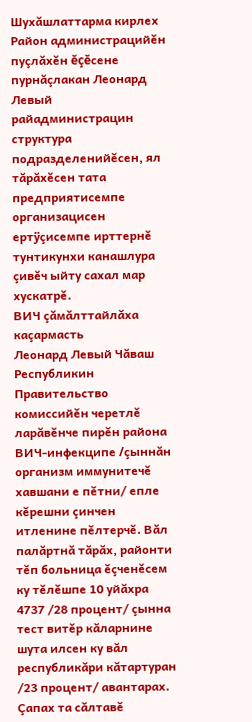Шухăшлаттарма кирлех
Район администрацийĕн пуçлăхĕн ĕçĕсене пурнăçлакан Леонард Левый райадминистрацин структура подразделенийĕсен, ял тăрăхĕсен тата предприятисемпе организацисен ертÿçисемпе ирттернĕ тунтикунхи канашлура çивĕч ыйту сахал мар хускатрĕ.
ВИЧ çăмăлттайлăха каçармасть
Леонард Левый Чăваш Республикин Правительство комиссийĕн черетлĕ ларăвĕнче пирĕн района ВИЧ-инфекципе /çыннăн организм иммунитечĕ хавшани е пĕтни/ епле кĕрешни çинчен итленине пĕлтерчĕ. Вăл палăртнă тăрăх, районти тĕп больница ĕçченĕсем ку тĕлĕшпе 10 уйăхра 4737 /28 процент/ çынна тест витĕр кăларнине шута илсен ку вăл республикăри кăтартуран /23 процент/ авантарах. Çапах та сăлтавĕ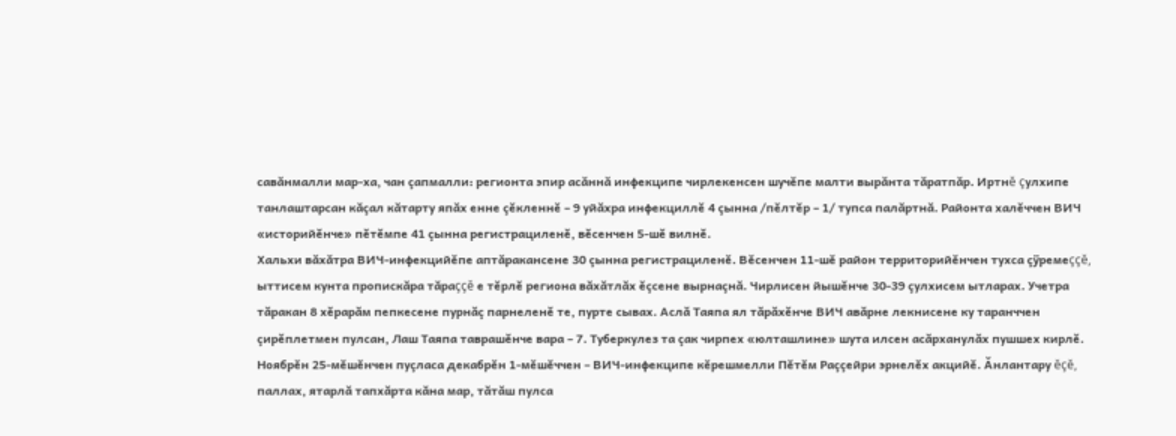савăнмалли мар-ха, чан çапмалли: регионта эпир асăннă инфекципе чирлекенсен шучĕпе малти вырăнта тăратпăр. Иртнĕ çулхипе танлаштарсан кăçал кăтарту япăх енне çĕкленнĕ – 9 уйăхра инфекциллĕ 4 çынна /пĕлтĕр – 1/ тупса палăртнă. Районта халĕччен ВИЧ «историйĕнче» пĕтĕмпе 41 çынна регистрациленĕ, вĕсенчен 5-шĕ вилнĕ.
Хальхи вăхăтра ВИЧ-инфекцийĕпе аптăракансене 30 çынна регистрациленĕ. Вĕсенчен 11-шĕ район территорийĕнчен тухса çÿремеççĕ, ыттисем кунта пропискăра тăраççĕ е тĕрлĕ региона вăхăтлăх ĕçсене вырнаçнă. Чирлисен йышĕнче 30-39 çулхисем ытларах. Учетра тăракан 8 хĕрарăм пепкесене пурнăç парнеленĕ те, пурте сывах. Аслă Таяпа ял тăрăхĕнче ВИЧ авăрне лекнисене ку таранччен çирĕплетмен пулсан, Лаш Таяпа таврашĕнче вара – 7. Туберкулез та çак чирпех «юлташлине» шута илсен асăрханулăх пушшех кирлĕ.
Ноябрĕн 25-мĕшĕнчен пуçласа декабрĕн 1-мĕшĕччен – ВИЧ-инфекципе кĕрешмелли Пĕтĕм Раççейри эрнелĕх акцийĕ. Ăнлантару ĕçĕ, паллах, ятарлă тапхăрта кăна мар, тăтăш пулса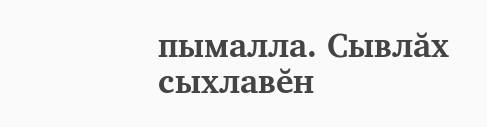пымалла. Сывлăх сыхлавĕн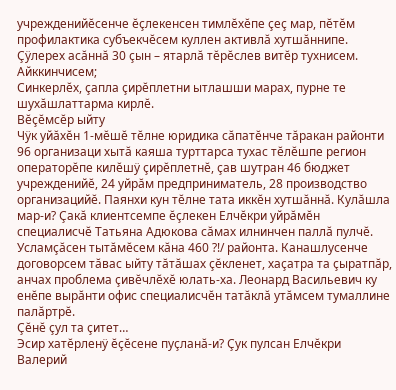учрежденийĕсенче ĕçлекенсен тимлĕхĕпе çеç мар, пĕтĕм профилактика субъекчĕсем куллен активлă хутшăннипе.
Çÿлерех асăннă 30 çын – ятарлă тĕрĕслев витĕр тухнисем. Айккинчисем;
Синкерлĕх, çапла çирĕплетни ытлашши марах, пурне те шухăшлаттарма кирлĕ.
Вĕçĕмсĕр ыйту
Чÿк уйăхĕн 1-мĕшĕ тĕлне юридика сăпатĕнче тăракан районти 96 организаци хытă каяша турттарса тухас тĕлĕшпе регион операторĕпе килĕшÿ çирĕплетнĕ, çав шутран 46 бюджет учрежденийĕ, 24 уйрăм предприниматель, 28 производство организацийĕ. Паянхи кун тĕлне тата иккĕн хутшăннă. Кулăшла мар-и? Çакă клиентсемпе ĕçлекен Елчĕкри уйрăмĕн специалисчĕ Татьяна Адюкова сăмах илнинчен паллă пулчĕ. Усламçăсен тытăмĕсем кăна 460 ?!/ районта. Канашлусенче договорсем тăвас ыйту тăтăшах çĕкленет, хаçатра та çыратпăр, анчах проблема çивĕчлĕхĕ юлать-ха. Леонард Васильевич ку енĕпе вырăнти офис специалисчĕн татăклă утăмсем тумаллине палăртрĕ.
Çĕнĕ çул та çитет…
Эсир хатĕрленÿ ĕçĕсене пуçланă-и? Çук пулсан Елчĕкри Валерий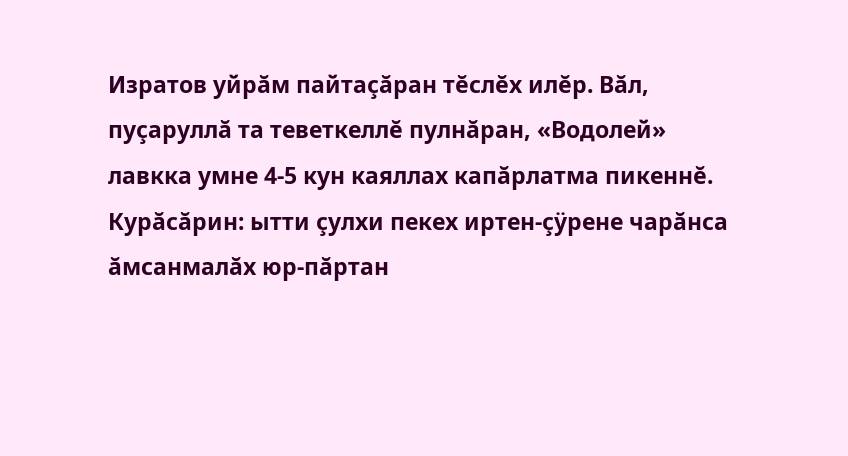Изратов уйрăм пайтаçăран тĕслĕх илĕр. Вăл, пуçаруллă та теветкеллĕ пулнăран, «Водолей» лавкка умне 4-5 кун каяллах капăрлатма пикеннĕ. Курăсăрин: ытти çулхи пекех иртен-çÿрене чарăнса ăмсанмалăх юр-пăртан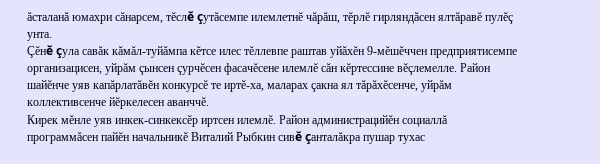ăсталанă юмахри сăнарсем, тĕслĕ çутăсемпе илемлетнĕ чăрăш, тĕрлĕ гирляндăсен ялтăравĕ пулĕç унта.
Çĕнĕ çула савăк кăмăл-туйăмпа кĕтсе илес тĕллевпе раштав уйăхĕн 9-мĕшĕччен предприятисемпе организацисен, уйрăм çынсен çурчĕсен фасачĕсене илемлĕ сăн кĕртессине вĕçлемелле. Район шайĕнче уяв капăрлатăвĕн конкурсĕ те иртĕ-ха, маларах çакна ял тăрăхĕсенче, уйрăм коллективсенче йĕркелесен аванччĕ.
Кирек мĕнле уяв инкек-синкексĕр иртсен илемлĕ. Район администрацийĕн социаллă программăсен пайĕн начальникĕ Виталий Рыбкин сивĕ çанталăкра пушар тухас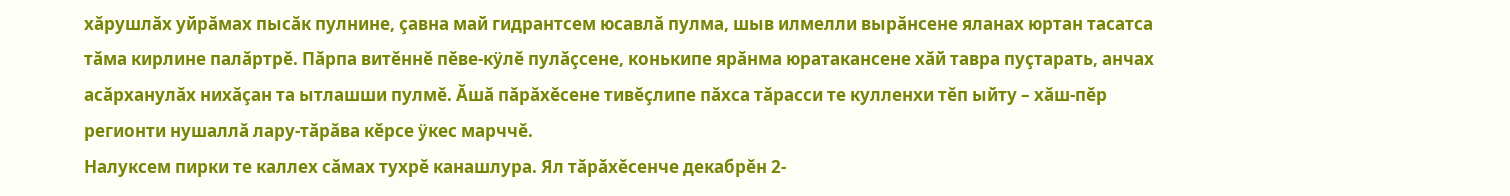хăрушлăх уйрăмах пысăк пулнине, çавна май гидрантсем юсавлă пулма, шыв илмелли вырăнсене яланах юртан тасатса тăма кирлине палăртрĕ. Пăрпа витĕннĕ пĕве-кÿлĕ пулăçсене, конькипе ярăнма юратакансене хăй тавра пуçтарать, анчах асăрханулăх нихăçан та ытлашши пулмĕ. Ăшă пăрăхĕсене тивĕçлипе пăхса тăрасси те кулленхи тĕп ыйту – хăш-пĕр регионти нушаллă лару-тăрăва кĕрсе ÿкес марччĕ.
Налуксем пирки те каллех сăмах тухрĕ канашлура. Ял тăрăхĕсенче декабрĕн 2-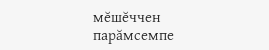мĕшĕччен парăмсемпе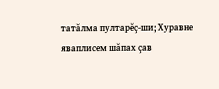татăлма пултарĕç-ши; Хуравне яваплисем шăпах çав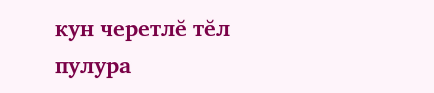кун черетлĕ тĕл пулура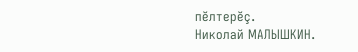пĕлтерĕç.
Николай МАЛЫШКИН.